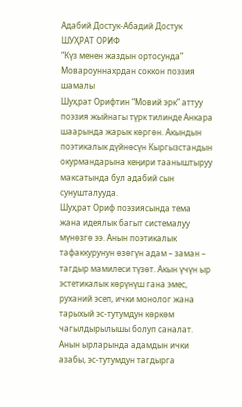Адабий Достук-Абадий Достук
ШУҲРАТ ОРИФ
“Күз менен жаздын ортосунда”
Мовароуннахрдан соккон поэзия шамалы
Шуҳрат Орифтин “Мовий эрк” аттуу поэзия жыйнагы түрк тилинде Анкара шаарында жарык көргөн. Акындын поэтикалык дүйнөсүн Кыргызстандын окурмандарына кеңири тааныштыруу максатында бул адабий сын сунушталууда.
Шуҳрат Ориф поэзиясында тема жана идеялык багыт системалуу мүнөзгө ээ. Анын поэтикалык тафаккурунун өзөгүн адам – заман – тагдыр мамилеси түзөт. Акын үчүн ыр эстетикалык көрүнүш гана эмес, руханий эсеп, ички монолог жана тарыхый эс-тутумдун көркөм чагылдырылышы болуп саналат.
Анын ырларында адамдын ички азабы, эс-тутумдун тагдырга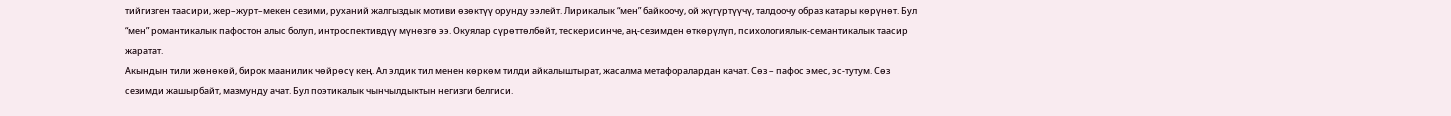тийгизген таасири, жер–журт–мекен сезими, руханий жалгыздык мотиви өзөктүү орунду ээлейт. Лирикалык “мен” байкоочу, ой жүгүртүүчү, талдоочу образ катары көрүнөт. Бул “мен” романтикалык пафостон алыс болуп, интроспективдүү мүнөзгө ээ. Окуялар сүрөттөлбөйт, тескерисинче, аң-сезимден өткөрүлүп, психологиялык-семантикалык таасир жаратат.
Акындын тили жөнөкөй, бирок маанилик чөйрөсү кең. Ал элдик тил менен көркөм тилди айкалыштырат, жасалма метафоралардан качат. Сөз – пафос эмес, эс-тутум. Сөз сезимди жашырбайт, мазмунду ачат. Бул поэтикалык чынчылдыктын негизги белгиси.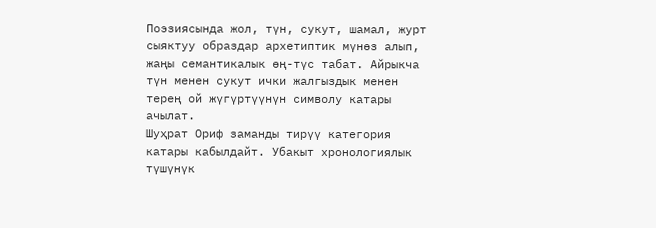Поэзиясында жол, түн, сукут, шамал, журт сыяктуу образдар архетиптик мүнөз алып, жаңы семантикалык өң-түс табат. Айрыкча түн менен сукут ички жалгыздык менен терең ой жүгүртүүнүн символу катары ачылат.
Шуҳрат Ориф заманды тирүү категория катары кабылдайт. Убакыт хронологиялык түшүнүк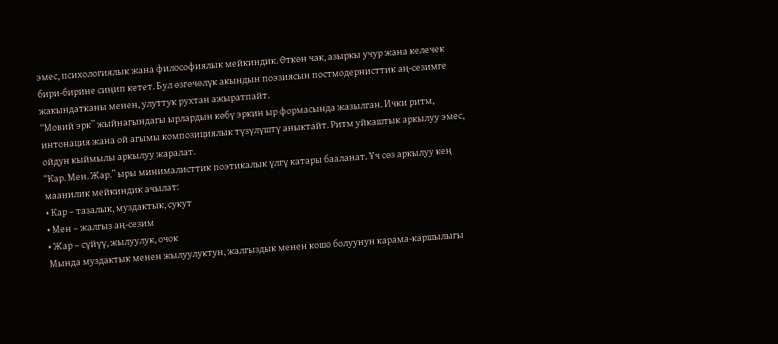эмес, психологиялык жана философиялык мейкиндик. Өткөн чак, азыркы учур жана келечек бири-бирине сиңип кетет. Бул өзгөчөлүк акындын поэзиясын постмодернисттик аң-сезимге жакындатканы менен, улуттук рухтан ажыратпайт.
“Мовий эрк” жыйнагындагы ырлардын көбү эркин ыр формасында жазылган. Ички ритм, интонация жана ой агымы композициялык түзүлүштү аныктайт. Ритм уйкаштык аркылуу эмес, ойдун кыймылы аркылуу жаралат.
“Кар. Мен. Жар.” ыры минималисттик поэтикалык үлгү катары бааланат. Үч сөз аркылуу кең маанилик мейкиндик ачылат:
• Кар – тазалык, муздактык, сукут
• Мен – жалгыз аң-сезим
• Жар – сүйүү, жылуулук, очок
Мында муздактык менен жылуулуктун, жалгыздык менен кошо болуунун карама-каршылыгы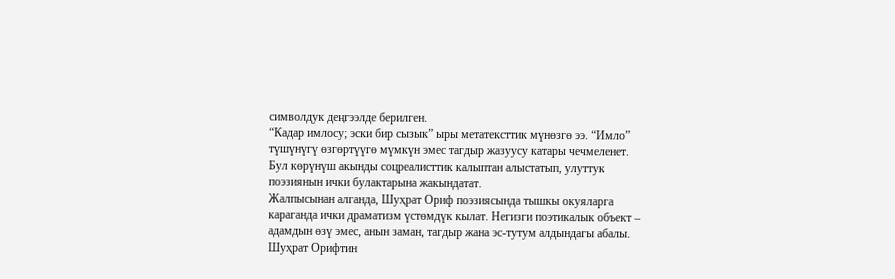символдук деңгээлде берилген.
“Кадар имлосу; эски бир сызык” ыры метатексттик мүнөзгө ээ. “Имло” түшүнүгү өзгөртүүгө мүмкүн эмес тагдыр жазуусу катары чечмеленет. Бул көрүнүш акынды соцреалисттик калыптан алыстатып, улуттук поэзиянын ички булактарына жакындатат.
Жалпысынан алганда, Шуҳрат Ориф поэзиясында тышкы окуяларга караганда ички драматизм үстөмдүк кылат. Негизги поэтикалык объект – адамдын өзү эмес, анын заман, тагдыр жана эс-тутум алдындагы абалы.
Шуҳрат Орифтин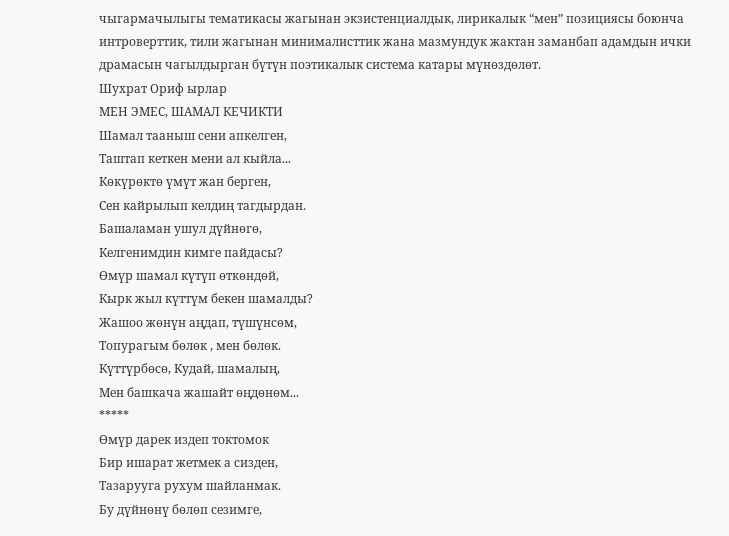чыгармачылыгы тематикасы жагынан экзистенциалдык, лирикалык “мен” позициясы боюнча интроверттик, тили жагынан минималисттик жана мазмундук жактан заманбап адамдын ички драмасын чагылдырган бүтүн поэтикалык система катары мүнөздөлөт.
Шухрат Ориф ырлар
МЕН ЭМЕС, ШАМАЛ КЕЧИКТИ
Шамал тааныш сени апкелген,
Таштап кеткен мени ал кыйла...
Көкүрөктө үмүт жан берген,
Сен кайрылып келдиң тагдырдан.
Башаламан ушул дүйнөгө,
Келгенимдин кимге пайдасы?
Өмүр шамал күтүп өткөндөй,
Кырк жыл күттүм бекен шамалды?
Жашоо жөнүн аңдап, түшүнсөм,
Топурагым бөлөк , мен бөлөк.
Күттүрбөсө, Кудай, шамалың,
Мен башкача жашайт өңдөнөм...
*****
Өмүр дарек издеп токтомок
Бир ишарат жетмек а сизден,
Тазарууга рухум шайланмак.
Бу дүйнөнү бөлөп сезимге,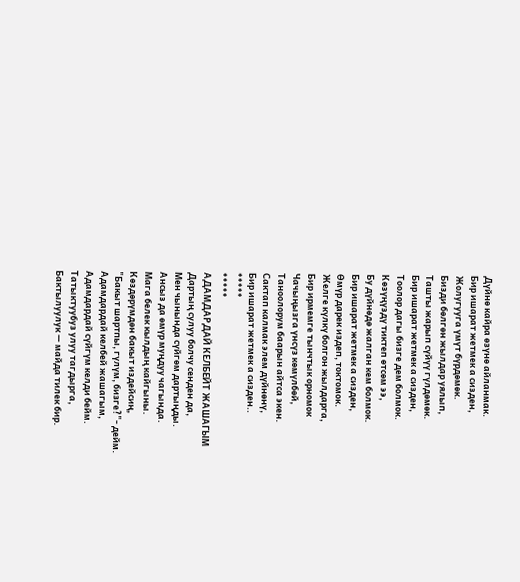Дүйнө кайра өзүнө айланмак.
Бир ишарат жетмек а сизден,
Жолугууга үмүт бүрдөмөк.
Бизди бөлгөн жылдар уялып,
Ташты жарып сүйүү гүлдөмөк.
Бир ишарат жетмек а сизден,
Тоолор дагы бизге дем болмок.
Көзүңүздү тиктеп өтсөм ээ,
Бу дүйнөдө жалган кем болмок.
Бир ишарат жетмек а сизден,
Өмүр дарек издеп, токтомок.
Желге күлкү болгон жылдарга,
Бир ирмемге тынчтык орномок
Чачыңызга үнсүз көмүлбөй,
Таноолорум баарын айтса экен.
Сактап калмак элем дүйнөнү,
Бир ишарат жетмек а сизден..
*****
*****
АДАМДАРДАЙ КЕЛБЕЙТ ЖАШАГЫМ
Дартың сулуу болчу сенден да,
Мен чынында сүйгөм дартыңды.
Ансыз да өмүр муңдуу чагында.
Мага белек кылдың кайгыны.
Көздөрүмдөн бакыт издейсиң,
"Бакыт шартпы, гүлүм, бизге?"- дейм.
Адамдардай келбей жашагым,
Адамдардай сүйгүм келди бейм.
Татыктуубуз улуу тагдырга,
Бактылуулук — майда тилек бир.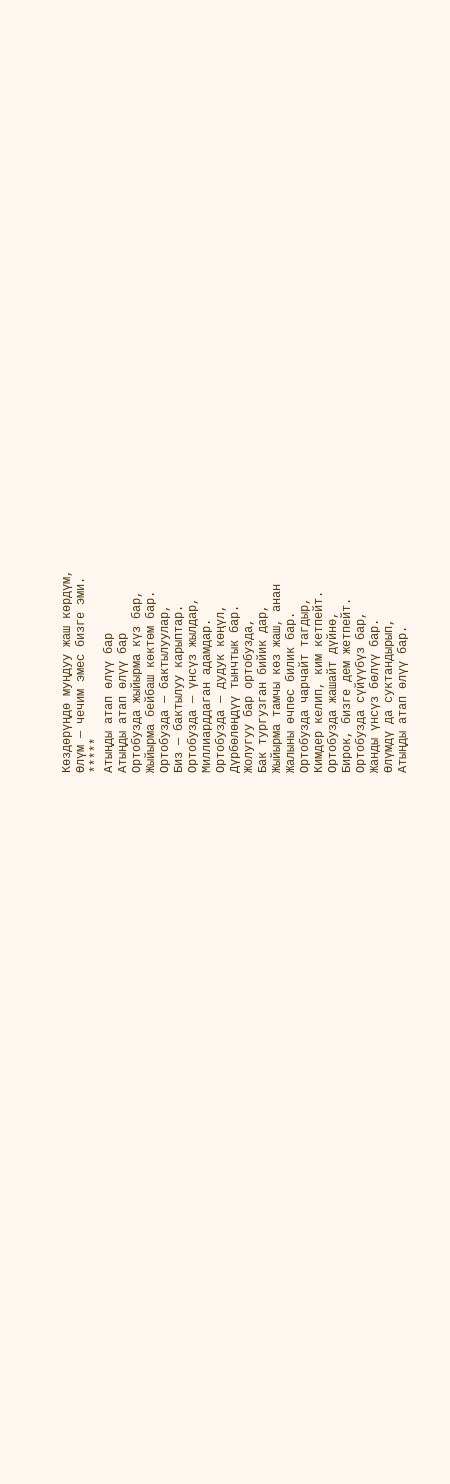Көздөрүңдө муңдуу жаш көрдүм,
Өлүм — чечим эмес бизге эми.
*****
Атыңды атап өлүү бар
Атыңды атап өлүү бар
Ортобузда жыйырма күз бар,
Жыйырма бейбаш көктөм бар.
Ортобузда — бактылуулар,
Биз — бактылуу карыптар.
Ортобузда — үнсүз жылдар,
Миллиарддаган адамдар.
Ортобузда — дудук көңүл,
Дүрбөлөңдүү тынчтык бар.
Жолугуу бар ортобузда,
Бак тургузган бийик дар,
Жыйырма тамчы көз жаш, анан
Жалыны өчпөс билик бар.
Ортобузда чарчайт тагдыр,
Кимдер келип, ким кетпейт.
Ортобузда жашайт дүйнө,
Бирок, бизге дем жетпейт.
Ортобузда сүйүүбүз бар,
Жанды үнсүз бөлүү бар.
Өлүмдү да суктандырып,
Атыңды атап өлүү бар.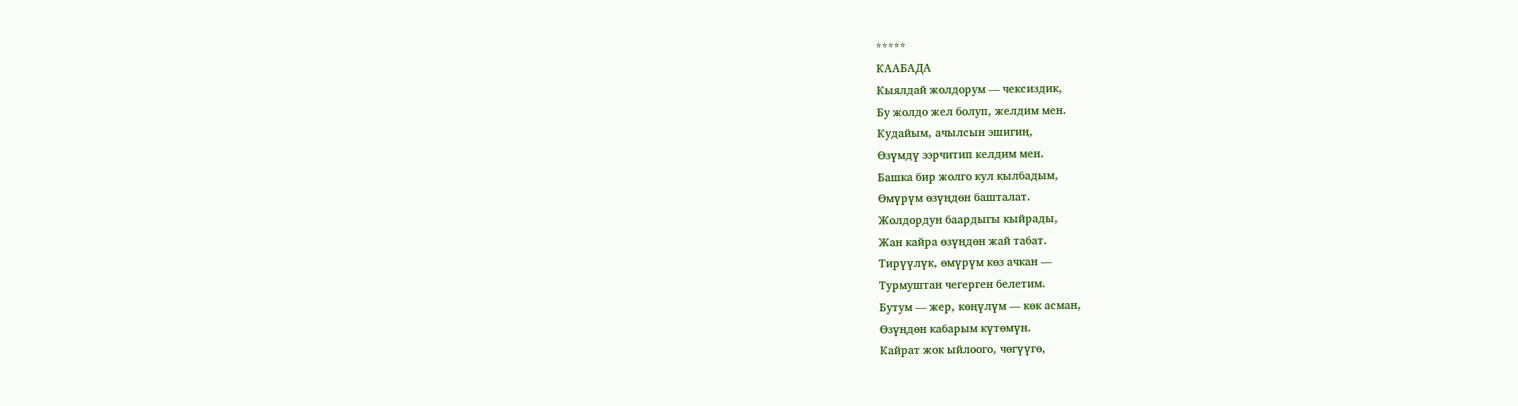*****
КААБАДА
Кыялдай жолдорум — чексиздик,
Бу жолдо жел болуп, желдим мен.
Кудайым, ачылсын эшигиң,
Өзүмдү ээрчитип келдим мен.
Башка бир жолго кул кылбадым,
Өмүрүм өзүңдөн башталат.
Жолдордун баардыгы кыйрады,
Жан кайра өзүңдөн жай табат.
Тирүүлүк, өмүрүм көз ачкан —
Турмуштан чегерген белетим.
Бутум — жер, көңүлүм — көк асман,
Өзүңдөн кабарым күтөмүн.
Кайрат жок ыйлоого, чөгүүгө,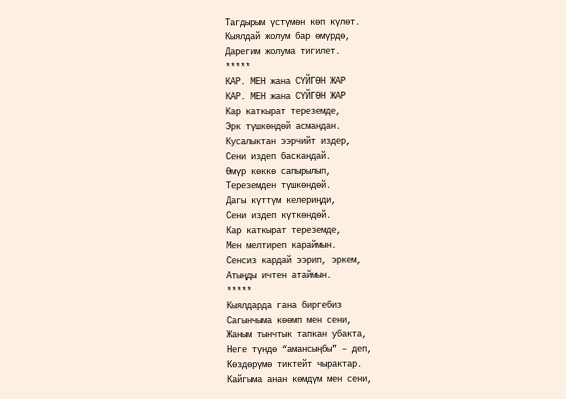Тагдырым үстүмөн көп күлөт.
Кыялдай жолум бар өмүрдө,
Дарегим жолума тигилет.
*****
КАР. МЕН жана СҮЙГӨН ЖАР
КАР. МЕН жана СҮЙГӨН ЖАР
Кар каткырат тереземде,
Эрк түшкөндөй асмандан.
Кусалыктан ээрчийт издер,
Сени издеп баскандай.
Өмүр көккө сапырылып,
Тереземден түшкөндөй.
Дагы күттүм келериңди,
Сени издеп күткөндөй.
Кар каткырат тереземде,
Мен мелтиреп караймын.
Сенсиз кардай ээрип, эркем,
Атыңды ичтен атаймын.
*****
Кыялдарда гана биргебиз
Сагынчыма көөмп мен сени,
Жаным тынчтык тапкан убакта,
Неге түндө “амансыңбы” – деп,
Көздөрүмө тиктейт чырактар.
Кайгыма анан көмдүм мен сени,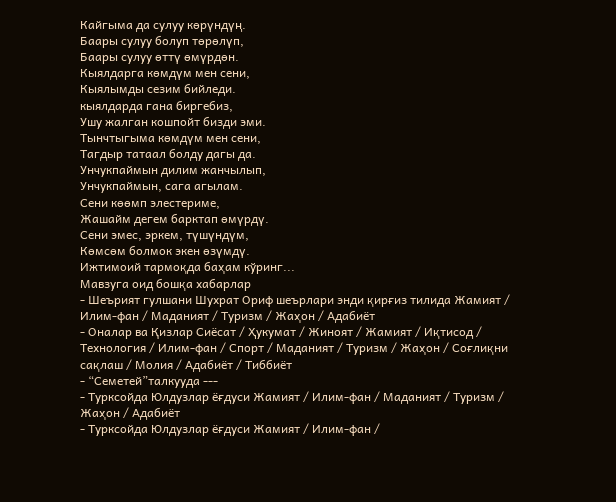Кайгыма да сулуу көрүндүң.
Баары сулуу болуп төрөлүп,
Баары сулуу өттү өмүрдөн.
Кыялдарга көмдүм мен сени,
Кыялымды сезим бийледи.
кыялдарда гана биргебиз,
Ушу жалган кошпойт бизди эми.
Тынчтыгыма көмдүм мен сени,
Тагдыр татаал болду дагы да.
Унчукпаймын дилим жанчылып,
Унчукпаймын, сага агылам.
Сени көөмп элестериме,
Жашайм дегем барктап өмүрдү.
Сени эмес, эркем, түшүндүм,
Көмсөм болмок экен өзүмдү.
Ижтимоий тармоқда баҳам кўринг...
Мавзуга оид бошқа хабарлар
- Шеърият гулшани Шухрат Ориф шеърлари энди қирғиз тилида Жамият / Илим-фан / Маданият / Туризм / Жаҳон / Адабиёт
- Оналар ва Қизлар Сиёсат / Ҳукумат / Жиноят / Жамият / Иқтисод / Технология / Илим-фан / Спорт / Маданият / Туризм / Жаҳон / Соғлиқни сақлаш / Молия / Адабиёт / Тиббиёт
- “Семетей”талкууда ---
- Турксойда Юлдузлар ёғдуси Жамият / Илим-фан / Маданият / Туризм / Жаҳон / Адабиёт
- Турксойда Юлдузлар ёғдуси Жамият / Илим-фан /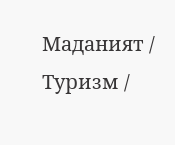Маданият / Туризм /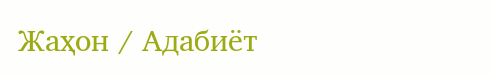Жаҳон / Адабиёт